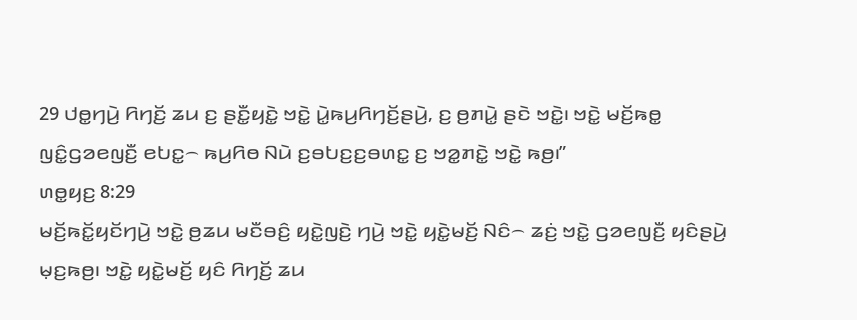29 ꤓꤥ꤭ꤚꤣꤧ꤬ ꤖꤚꤢꤩ꤬ ꤘꤣ ꤢ꤬ ꤔꤢꤪ꤭ꤟꤢꤧ꤭ ꤠꤢꤧ꤭ ꤣꤧ꤭ꤒꤣ꤬ꤖꤚꤢꤩ꤬ꤔꤣꤧ꤬, ꤢ꤬ ꤥ꤬ꤊꤣꤧ꤭ ꤔꤢꤧ ꤠꤢꤧ꤭꤯ ꤠꤢꤧ꤭ ꤗꤢꤩ꤬ꤒꤥ꤭ ꤜꤢꤨ꤭ꤞꤤꤕꤜꤢꤪ꤬ ꤕꤝꤢ꤭꤮ ꤒꤣ꤬ꤖꤥ ꤡꤣꤧ ꤢ꤬ꤋꤝꤢ꤬ꤢ꤬ꤋꤛꤢ꤭ ꤢ꤬ ꤠꤤ꤭ꤊꤢꤧ꤭ ꤠꤢꤧ꤭ ꤒꤥ꤬꤯”
ꤛꤥ꤭ꤟꤢ꤬ 8:29
ꤗꤢꤩ꤬ꤒꤢꤩ꤭ꤟꤢꤩꤚꤣꤧ꤬ ꤠꤢꤧ꤭ ꤥ꤬ꤘꤣ ꤗꤢꤪꤋꤢꤨ꤬ ꤟꤢꤧ꤭ꤜꤢꤧ꤬ ꤚꤣꤧ꤬ ꤠꤢꤧ꤭ ꤟꤢꤧ꤭ꤗꤢꤩ꤬ ꤡꤢꤨ꤮ ꤘꤢꤦ꤬ ꤠꤢꤧ꤭ ꤞꤤꤕꤜꤢꤪ꤬ ꤟꤢꤨꤔꤣꤧ꤬ ꤗ꤫ꤢ꤬ꤒꤥ꤬꤯ ꤠꤢꤧ꤭ ꤟꤢꤧ꤭ꤗꤢꤩ꤬ ꤟꤢꤨ ꤖꤚꤢꤩ꤬ ꤘꤣ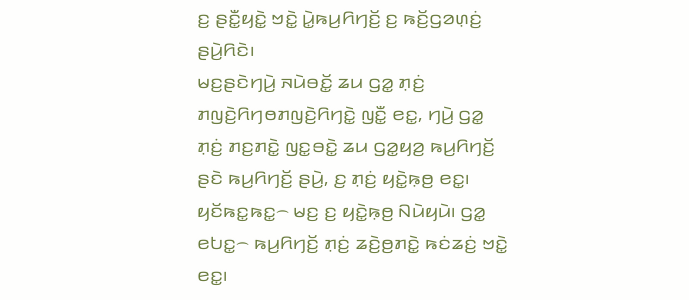ꤢ꤬ ꤔꤢꤪ꤭ꤟꤢꤧ꤭ ꤠꤢꤧ꤭ ꤣꤧ꤭ꤒꤣ꤬ꤖꤚꤢꤩ꤬ ꤢ꤬ ꤒꤢꤩ꤬ꤞꤤꤛ꤫ꤢꤦ꤬ ꤔꤣꤧ꤬ꤖꤢꤧ꤯
ꤗꤢ꤬ꤔꤢꤧꤚꤣꤧ꤬ ꤏꤣꤧꤋꤢꤩ꤭ ꤘꤣ ꤞꤤ꤭ ꤊ꤫ꤢꤦ꤬ ꤊꤜꤢꤧ꤬ꤖꤚꤥꤊꤜꤢꤧ꤬ꤖꤚꤢꤧ꤭ ꤜꤢꤪ꤭ ꤕꤢ꤭, ꤚꤣꤧ꤬ ꤞꤤ꤭ ꤊ꤫ꤢꤦ꤬ ꤊꤢ꤬ꤊꤢꤧ꤭ ꤜꤢ꤭ꤋꤢꤧ꤭ ꤘꤣ ꤞꤤ꤭ꤟꤤ꤬ ꤒꤣ꤬ꤖꤚꤢꤩ꤬ ꤔꤢꤧ ꤒꤣ꤬ꤖꤚꤢꤩ꤬ ꤔꤣꤧ꤬, ꤢ꤬ ꤊ꤫ꤢꤦ꤬ ꤟꤢꤧ꤭ꤒ꤫ꤥ꤬ ꤕꤢ꤭꤯ ꤟꤢꤩꤒꤢ꤭ꤒꤢ꤭꤮ ꤗꤢ꤬ ꤢ꤬ ꤟꤢꤧ꤭ꤒ꤫ꤥ꤬ ꤡꤣꤧꤟꤣꤧ꤯ ꤞꤤ꤭ ꤕꤝꤢ꤭꤮ ꤒꤣ꤬ꤖꤚꤢꤩ꤬ ꤊ꤫ꤢꤦ꤬ ꤘꤢꤧ꤬ꤥ꤬ꤊꤢꤧ꤭ ꤒꤢꤦꤘꤢꤦ꤬ ꤠꤢꤧ꤭ ꤕꤢ꤭꤯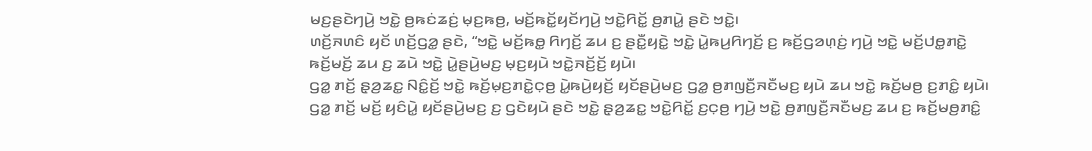ꤗꤢ꤬ꤔꤢꤧꤚꤣꤧ꤬ ꤠꤢꤧ꤭ ꤥ꤬ꤒꤢꤦꤘꤢꤦ꤬ ꤗ꤫ꤢ꤬ꤒꤥ꤬, ꤗꤢꤩ꤬ꤒꤢꤩ꤭ꤟꤢꤩꤚꤣꤧ꤬ ꤠꤢꤧ꤭ꤖꤢꤩ꤭ ꤥ꤬ꤊꤣꤧ꤭ ꤔꤢꤧ ꤠꤢꤧ꤭꤯
ꤛꤢꤩ꤬ꤏꤛꤢꤨ ꤟꤢꤩ ꤛꤢꤩ꤬ꤞꤤ꤭ ꤔꤢꤧ, “ꤠꤢꤧ꤭ ꤗꤢꤩ꤬ꤒꤥ꤭ ꤖꤚꤢꤩ꤬ ꤘꤣ ꤢ꤬ ꤔꤢꤪ꤭ꤟꤢꤧ꤭ ꤠꤢꤧ꤭ ꤣꤧ꤭ꤒꤣ꤬ꤖꤚꤢꤩ꤬ ꤢ꤬ ꤒꤢꤩ꤬ꤞꤤꤛ꤫ꤢꤦ꤬ ꤚꤣꤧ꤬ ꤠꤢꤧ꤭ ꤗꤢꤩ꤬ꤓꤥ꤭ꤊꤢꤧ꤭ ꤒꤢꤩ꤬ꤗꤢꤩ꤬ ꤘꤣ ꤢ꤬ ꤘꤣꤧ ꤠꤢꤧ꤭ ꤣꤧ꤭ꤔꤣꤧ꤬ꤗꤢ꤬ ꤗ꤫ꤢ꤬ꤟꤣꤧ ꤠꤢꤧ꤭ꤏꤢꤩ꤬ꤢꤩ꤬ ꤟꤣꤧ꤯
ꤞꤤ꤭ ꤊꤢꤩ꤬ ꤔ꤫ꤤ꤬ꤘꤢ꤭ ꤡꤢꤨ꤭ꤢꤩ꤬ ꤠꤢꤧ꤭ ꤒꤢꤩ꤬ꤗ꤫ꤢ꤬ꤊꤢꤧ꤭ꤍ꤫ꤥ꤬ ꤣꤧ꤭ꤒꤣꤧ꤬ꤟꤢꤩ꤬ ꤟꤢꤩꤔꤣꤧ꤬ꤗꤢ꤬ ꤞꤤ꤭ ꤥ꤬ꤊꤜꤢꤪ꤬ꤏꤢꤪꤗꤢ꤬ ꤟꤣꤧ ꤘꤣ ꤠꤢꤧ꤭ ꤒꤢꤩ꤬ꤗꤥ꤬ ꤢ꤬ꤊꤢꤨ꤭ ꤟꤣꤧ꤯ ꤞꤤ꤭ ꤊꤢꤩ꤬ ꤗꤢꤩ꤬ ꤟꤢꤨꤣꤧ꤭ ꤟꤢꤩꤔꤣꤧ꤬ꤗꤢ꤬ ꤢ꤬ ꤞꤢꤧꤟꤣꤧ ꤔꤢꤧ ꤠꤢꤧ꤭ ꤔ꤫ꤤ꤬ꤘꤢ꤭ ꤠꤢꤧ꤭ꤖꤢꤩ꤭ ꤢ꤬ꤍ꤫ꤥ꤬ ꤚꤣꤧ꤬ ꤠꤢꤧ꤭ ꤥ꤬ꤊꤜꤢꤪ꤬ꤏꤢꤪꤗꤢ꤬ ꤘꤣ ꤢ꤬ ꤒꤢꤩ꤬ꤗꤥ꤬ꤊꤢꤨ꤭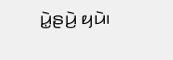ꤣꤧ꤭ꤔꤣꤧ꤬ ꤟꤣꤧ꤯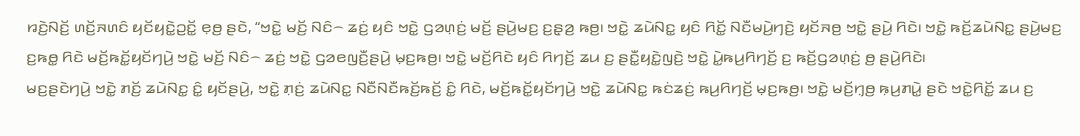ꤙꤢꤧ꤬ꤡꤢꤩ꤬ ꤛꤢꤩ꤬ꤏꤛꤢꤨ ꤟꤢꤩꤟꤢꤧ꤭ꤑꤢꤩ꤭ ꤕ꤫ꤥ꤬ ꤔꤢꤧ, “ꤠꤢꤧ꤭ ꤗꤢꤩ꤬ ꤡꤢꤨ꤮ ꤘꤢꤦ꤬ ꤟꤢꤨ ꤠꤢꤧ꤭ ꤞꤤꤛ꤫ꤢꤦ꤬ ꤗꤢꤩ꤬ ꤔꤣꤧ꤬ꤗꤢ꤬ ꤢ꤬ꤔ꤫ꤤ꤬ ꤒꤥ꤬꤯ ꤠꤢꤧ꤭ ꤘꤣꤧꤡꤢ꤭ ꤟꤢꤨ ꤖꤢꤩ꤭ ꤡꤢꤪꤗꤣꤧ꤬ꤚꤢꤧ꤬ ꤟꤢꤩꤏꤥ꤬ ꤠꤢꤧ꤭ ꤔꤣꤧ꤬ ꤖꤢꤧ꤯ ꤠꤢꤧ꤭ ꤒꤢꤩ꤬ꤘꤣꤧꤡꤢ꤭ ꤔꤣꤧ꤬ꤗꤢ꤬ ꤢ꤬ꤒꤥ꤭ ꤖꤢꤧ ꤗꤢꤩ꤬ꤒꤢꤩ꤭ꤟꤢꤩꤚꤣꤧ꤬ ꤠꤢꤧ꤭ ꤗꤢꤩ꤬ ꤡꤢꤨ꤮ ꤘꤢꤦ꤬ ꤠꤢꤧ꤭ ꤞꤤꤕꤜꤢꤪ꤬ꤔꤣꤧ꤬ ꤗ꤫ꤢ꤬ꤒꤥ꤬꤯ ꤠꤢꤧ꤭ ꤗꤢꤩ꤬ꤖꤢꤧ ꤟꤢꤨ ꤖꤚꤢꤩ꤬ ꤘꤣ ꤢ꤬ ꤔꤢꤪ꤭ꤟꤢꤧ꤭ꤜꤢꤧ꤬ ꤠꤢꤧ꤭ ꤣꤧ꤭ꤒꤣ꤬ꤖꤚꤢꤩ꤬ ꤢ꤬ ꤒꤢꤩ꤬ꤞꤤꤛ꤫ꤢꤦ꤬ ꤥ꤬ ꤔꤣꤧ꤬ꤖꤢꤧ꤯
ꤗꤢ꤬ꤔꤢꤧꤚꤣꤧ꤬ ꤠꤢꤧ꤭ ꤊꤢꤩ꤬ ꤘꤣꤧꤡꤢ꤭ ꤢꤨ꤭ ꤟꤢꤩꤔꤣꤧ꤬, ꤠꤢꤧ꤭ ꤊ꤫ꤢꤦ꤬ ꤘꤣꤧꤡꤢ꤭ ꤡꤢꤪꤡꤢꤪꤒꤢꤩ꤬ꤒꤢꤩ꤬ ꤢꤨ꤭ ꤖꤢꤧ, ꤗꤢꤩ꤬ꤒꤢꤩ꤭ꤟꤢꤩꤚꤣꤧ꤬ ꤠꤢꤧ꤭ ꤘꤣꤧꤡꤢ꤭ ꤒꤢꤦꤘꤢꤦ꤬ ꤒꤣ꤬ꤖꤚꤢꤩ꤬ ꤗ꤫ꤢ꤬ꤒꤥ꤬꤯ ꤠꤢꤧ꤭ ꤗꤢꤩ꤬ꤚ꤫ꤥ꤬ ꤒ꤫ꤣ꤬ꤊꤣꤧ꤭ ꤔꤢꤧ ꤠꤢꤧ꤭ꤖꤢꤩ꤭ ꤘꤣ ꤢ꤬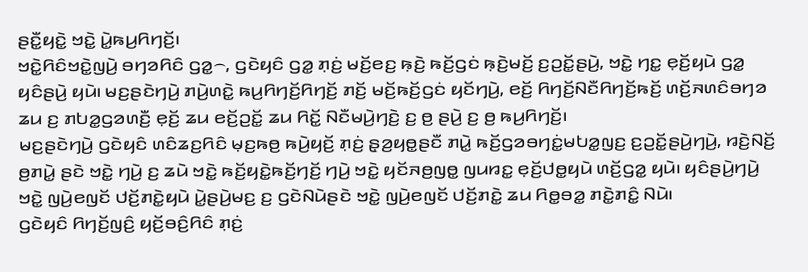ꤔꤢꤪ꤭ꤟꤢꤧ꤭ ꤠꤢꤧ꤭ ꤣꤧ꤭ꤒꤣ꤬ꤖꤚꤢꤩ꤬꤯
ꤠꤢꤧ꤭ꤖꤢꤨꤠꤢꤧ꤭ꤜꤣꤧ꤬ ꤋꤚꤤꤖꤢꤨ ꤞꤤ꤭꤮, ꤞꤢꤧꤟꤢꤨ ꤞꤤ꤭ ꤊ꤫ꤢꤦ꤬ ꤗꤢꤩ꤬ꤕꤢ꤬ ꤒ꤫ꤢꤧ꤬ ꤒꤢꤩ꤬ꤞꤢꤦ ꤒ꤫ꤢꤧ꤬ꤗꤢꤩ꤬ ꤢ꤬ꤑꤢꤩ꤭ꤔꤣꤧ꤬, ꤠꤢꤧ꤭ ꤚꤢ꤭ ꤕ꤫ꤢꤩ꤬ꤟꤣꤧ ꤞꤤ꤭ ꤟꤢꤨꤔꤣꤧ꤬ ꤟꤣꤧ꤯ ꤗꤢ꤬ꤔꤢꤧꤚꤣꤧ꤬ ꤊꤣꤧ꤬ꤛꤢꤧ꤭ ꤒꤣ꤬ꤖꤚꤢꤩ꤬ꤖꤚꤢꤩ꤬ ꤊꤢꤩ꤬ ꤗꤢꤩ꤬ꤒꤢꤩ꤬ꤞꤢꤦ ꤟꤢꤩꤚꤣꤧ꤬, ꤕꤢꤩ꤬ ꤖꤚꤢꤩ꤬ꤡꤢꤪꤖꤚꤢꤩ꤬ꤒꤢꤩ꤬ ꤛꤢꤩ꤬ꤏꤛꤢꤨꤋꤚꤤ ꤘꤣ ꤢ꤬ ꤊꤝꤤ꤭ꤞꤤꤛꤢꤪ꤬ ꤕ꤫ꤢꤩ꤬ ꤘꤣ ꤕꤢꤩ꤬ꤑꤢꤩ꤭ ꤘꤣ ꤖꤢꤩ꤭ ꤡꤢꤪꤗꤣꤧ꤬ꤚꤢꤧ꤬ ꤢ꤬ ꤥ꤬ ꤔꤣꤧ꤬ ꤢ꤬ ꤥ꤬ ꤒꤣ꤬ꤖꤚꤢꤩ꤬꤯
ꤗꤢ꤬ꤔꤢꤧꤚꤣꤧ꤬ ꤞꤢꤧꤟꤢꤨ ꤛꤢꤨꤘꤢ꤬ꤖꤢꤨ ꤗ꤫ꤢ꤬ꤒꤥ꤬ ꤒꤣꤧ꤬ꤟꤢꤩ꤬ ꤊ꤫ꤢꤦ꤬ ꤔ꤫ꤤ꤬ꤟꤥ꤭ꤔꤢꤪ ꤊꤣꤧ꤭ ꤒꤢꤩ꤬ꤞꤤꤋꤚꤢꤦ꤭ꤗꤝꤤ꤭ꤜꤢ꤬ ꤢ꤬ꤑꤢꤩ꤭ꤔꤣꤧ꤬ꤚꤣꤧ꤬, ꤙꤢꤧ꤬ꤡꤢꤩ꤬ ꤥ꤬ꤊꤣꤧ꤭ ꤔꤢꤧ ꤠꤢꤧ꤭ ꤚꤣꤧ꤬ ꤢ꤬ ꤘꤣꤧ ꤠꤢꤧ꤭ ꤒꤢꤩ꤬ꤟꤢꤧ꤭ꤒꤢꤩ꤬ꤚꤢꤩ꤬ ꤚꤣꤧ꤬ ꤠꤢꤧ꤭ ꤟꤢꤩꤏꤥ꤬ꤜꤥ꤭ ꤜꤣꤙꤢ꤭ ꤕ꤫ꤢꤩ꤬ꤓꤥ꤭ꤟꤣꤧ ꤛꤢꤩ꤬ꤞꤤ꤭ ꤟꤣꤧ꤯ ꤟꤢꤨꤔꤣꤧ꤬ꤚꤣꤧ꤬ ꤠꤢꤧ꤭ ꤜꤣꤧ꤬ꤕꤜꤢꤩ ꤓꤢꤩ꤬ꤊꤢꤧ꤭ꤟꤣꤧ ꤣꤧ꤭ꤔꤣꤧ꤬ꤗꤢ꤬ ꤢ꤬ ꤞꤢꤧꤡꤣꤧꤔꤢꤧ ꤠꤢꤧ꤭ ꤜꤣꤧ꤬ꤕꤜꤢꤩ ꤓꤢꤩ꤬ꤊꤢꤧ꤭ ꤘꤣ ꤖꤥ꤭ꤋꤤ꤭ ꤊꤢꤧ꤭ꤊꤢꤨ꤭ ꤡꤣꤧ꤯
ꤞꤢꤧꤟꤢꤨ ꤖꤚꤢꤩ꤬ꤜꤢꤨ꤬ ꤟꤢꤩ꤬ꤋꤢꤨ꤬ꤖꤢꤨ ꤊ꤫ꤢꤦ꤬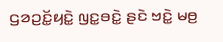ꤞꤤꤑꤢꤩ꤭ꤟꤢꤧ꤭ ꤜꤢ꤭ꤋꤢꤧ꤭ ꤔꤢꤧ ꤠꤢꤧ꤭ ꤗꤥ꤬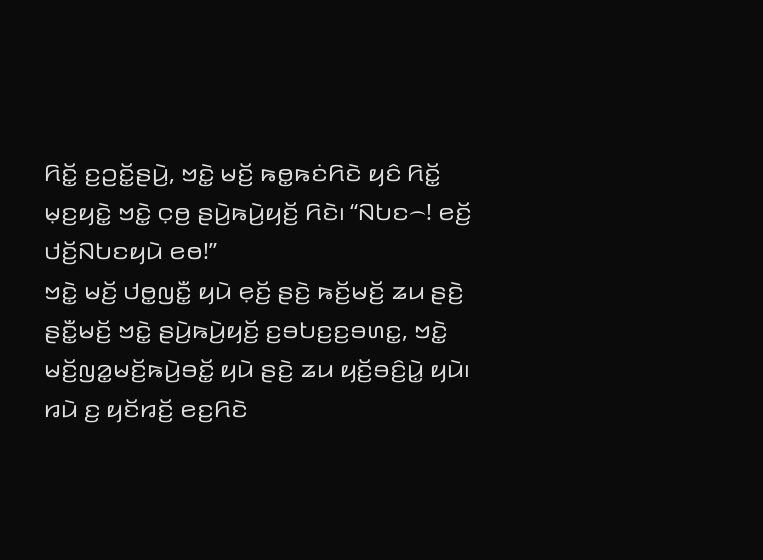ꤖꤢꤩ꤭ ꤢ꤬ꤑꤢꤩ꤭ꤔꤣꤧ꤬, ꤠꤢꤧ꤭ ꤗꤢꤩ꤬ ꤒꤥ꤭ꤒꤢꤦꤖꤢꤧ ꤟꤢꤨ ꤖꤢꤩ꤭ ꤗ꤫ꤢ꤬ꤟꤢꤧ꤭ ꤠꤢꤧ꤭ ꤍ꤫ꤥ꤬ ꤔꤣꤧ꤬ꤒꤣꤧ꤬ꤟꤢꤩ꤬ ꤖꤢꤧ꤯ “ꤡꤝꤢ꤮! ꤕꤢꤩ꤬ ꤓꤢꤩ꤬ꤡꤝꤢꤟꤣꤧ ꤕꤥ!”
ꤠꤢꤧ꤭ ꤗꤢꤩ꤬ ꤓꤥ꤭ꤜꤢꤪ꤭ ꤟꤣꤧ ꤕ꤫ꤢꤩ꤬ ꤔꤢꤧ꤬ ꤒꤢꤩ꤬ꤗꤢꤩ꤬ ꤘꤣ ꤔꤢꤧ꤬ ꤔꤢꤪ꤭ꤗꤢꤩ꤬ ꤠꤢꤧ꤭ ꤔꤣꤧ꤬ꤒꤣꤧ꤬ꤟꤢꤩ꤬ ꤢ꤬ꤋꤝꤢ꤬ꤢ꤬ꤋꤛꤢ꤭, ꤠꤢꤧ꤭ ꤗꤢꤩ꤬ꤜꤤ꤭ꤗꤢꤩ꤬ꤒꤣꤧ꤬ꤋꤢꤩ꤭ ꤟꤣꤧ ꤔꤢꤧ꤬ ꤘꤣ ꤟꤢꤩ꤬ꤋꤢꤨ꤬ꤣꤧ꤭ ꤟꤣꤧ꤯
ꤙꤣꤧ ꤢ꤬ ꤟꤢꤩꤙꤢꤩ꤬ ꤕꤢ꤬ꤖꤢꤧ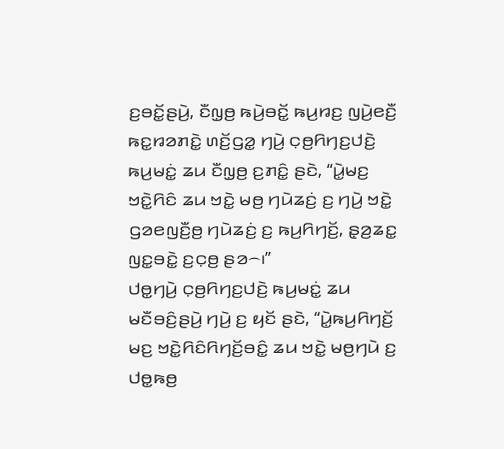ꤢ꤬ꤋꤢꤩ꤭ꤔꤣꤧ꤬, ꤢꤪꤜ꤫ꤥ꤬ ꤒꤣꤧ꤬ꤋꤢꤩ꤭ ꤒꤣ꤬ꤙꤢ꤬ ꤜꤣꤧ꤬ꤕꤢꤪ꤬ ꤒꤢ꤭ꤙꤤꤊꤢꤧ꤭ ꤛꤢꤩ꤬ꤞꤤ꤭ ꤚꤣꤧ꤬ ꤍ꤫ꤥ꤬ꤖꤚꤢ꤬ꤓꤢꤧ꤬ ꤒꤣ꤬ꤗꤢꤦ꤭ ꤘꤣ ꤢꤪꤜ꤫ꤥ꤬ ꤢ꤬ꤊꤢꤨ꤭ ꤔꤢꤧ, “ꤣꤧ꤭ꤗꤢ꤬ ꤠꤢꤧ꤭ꤖꤢꤨ ꤘꤣ ꤠꤢꤧ꤭ ꤗꤥ꤬ ꤚꤣꤧꤘꤢꤦ꤬ ꤢ꤬ ꤚꤣꤧ꤬ ꤠꤢꤧ꤭ ꤞꤤꤕꤜꤢꤪ꤬ꤥ꤬ ꤚꤣꤧꤘꤢꤦ꤬ ꤢ꤬ ꤒꤣ꤬ꤖꤚꤢꤩ꤬, ꤔ꤫ꤤ꤬ꤘꤢ꤭ ꤜꤢ꤭ꤋꤢꤧ꤭ ꤢ꤬ꤍ꤫ꤥ꤬ ꤔꤤ꤮꤯”
ꤓꤥ꤭ꤚꤣꤧ꤬ ꤍ꤫ꤥ꤬ꤖꤚꤢ꤬ꤓꤢꤧ꤬ ꤒꤣ꤬ꤗꤢꤦ꤭ ꤘꤣ ꤗꤢꤪꤋꤢꤨ꤬ꤔꤣꤧ꤬ ꤚꤣꤧ꤬ ꤢ꤬ ꤟꤢꤩ ꤔꤢꤧ, “ꤣꤧ꤭ꤒꤣ꤬ꤖꤚꤢꤩ꤬ ꤗꤢ꤬ ꤠꤢꤧ꤭ꤖꤢꤨꤖꤚꤢꤩ꤬ꤋꤢꤨ꤭ ꤘꤣ ꤠꤢꤧ꤭ ꤗꤥ꤬ꤚꤣꤧ ꤢ꤬ ꤓꤥ꤭ꤒꤥ꤬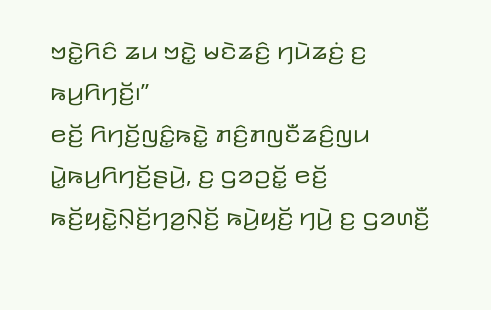ꤠꤢꤧ꤭ꤖꤢꤨ ꤘꤣ ꤠꤢꤧ꤭ ꤗꤢꤧꤘꤢꤨ꤬ ꤚꤣꤧꤘꤢꤦ꤬ ꤢ꤬ ꤒꤣ꤬ꤖꤚꤢꤩ꤬꤯”
ꤕꤢꤩ꤬ ꤖꤚꤢꤩ꤬ꤜꤢꤨ꤭ꤒꤢꤧ꤭ ꤊꤢꤨ꤬ꤊꤜꤢꤪꤘꤢꤨ꤬ꤜꤣ ꤣꤧ꤭ꤒꤣ꤬ꤖꤚꤢꤩ꤬ꤔꤣꤧ꤬, ꤢ꤬ ꤞꤤꤑꤢꤩ꤭ ꤕꤢꤩ꤬ ꤒꤢꤩ꤬ꤟꤢꤧ꤭ꤡ꤫ꤢꤩ꤬ꤚꤤ꤬ꤡ꤫ꤢꤩ꤬ ꤒꤣꤧ꤬ꤟꤢꤩ꤬ ꤚꤣꤧ꤬ ꤢ꤬ ꤞꤤꤛꤢꤪ꤬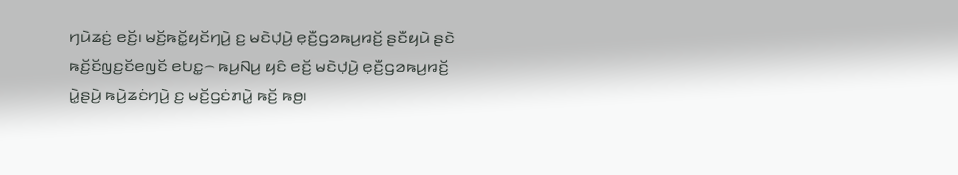ꤚꤣꤧꤘꤢꤦ꤬ ꤕꤢꤩ꤬꤯ ꤗꤢꤩ꤬ꤒꤢꤩ꤭ꤟꤢꤩꤚꤣꤧ꤬ ꤢ꤬ ꤗꤢꤧꤓ꤫ꤣꤧ꤬ ꤕ꤫ꤢꤪ꤬ꤞꤤꤒꤣ꤬ꤙꤢꤩ꤬ ꤔꤢꤪꤟꤣꤧ ꤔꤢꤧ ꤒꤢꤩ꤬ꤢꤩꤜꤢ꤬ꤢꤩꤕꤜꤢꤩ ꤕꤝꤢ꤭꤮ ꤒꤣ꤬ꤡꤣ꤬ ꤟꤢꤨ ꤕꤢꤩ꤬ ꤗꤢꤧꤓ꤫ꤣꤧ꤬ ꤕ꤫ꤢꤪ꤬ꤞꤤꤒꤣ꤬ꤙꤢꤩ꤬ ꤣꤧ꤭ꤔꤣꤧ꤬ ꤒꤣꤧ꤬ꤘꤢꤦꤚꤣꤧ꤬ ꤢ꤬ ꤗꤢꤩ꤬ꤞꤢꤦꤊꤣꤧ꤭ ꤒꤢꤩ꤬ ꤒꤥ꤬꤯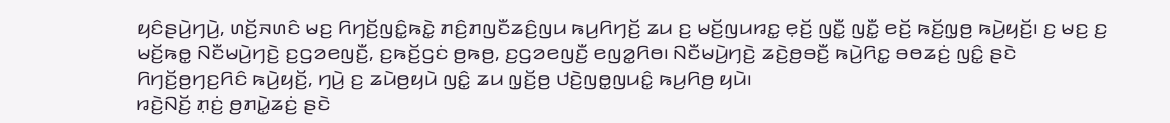ꤟꤢꤨꤔꤣꤧ꤬ꤚꤣꤧ꤬, ꤛꤢꤩ꤬ꤏꤛꤢꤨ ꤗꤢ꤬ ꤖꤚꤢꤩ꤬ꤜꤢꤨ꤭ꤒꤢꤧ꤭ ꤊꤢꤨ꤬ꤊꤜꤢꤪꤘꤢꤨ꤬ꤜꤣ ꤒꤣ꤬ꤖꤚꤢꤩ꤬ ꤘꤣ ꤢ꤬ ꤗꤢꤩ꤬ꤜꤣꤙꤢ꤭ ꤕ꤫ꤢꤩ꤬ ꤜꤢꤪ꤭ ꤜꤢꤪ꤭ ꤕꤢꤩ꤬ ꤒꤢꤩ꤬ꤜ꤫ꤥ꤬ ꤒꤣꤧ꤬ꤟꤢꤩ꤬꤯ ꤢ꤬ ꤗꤢ꤬ ꤢ꤬ ꤗꤢꤩ꤬ꤒꤥ꤭ ꤡꤢꤪꤗꤣꤧ꤬ꤚꤢꤧ꤬ ꤢ꤬ꤞꤤꤕꤜꤢꤪ꤬, ꤢ꤬ꤒꤢꤩ꤬ꤞꤢꤦ ꤥ꤬ꤒꤥ꤬, ꤢ꤬ꤞꤤꤕꤜꤢꤪ꤬ ꤕꤜꤤ꤭ꤖꤥ꤯ ꤡꤢꤪꤗꤣꤧ꤬ꤚꤢꤧ꤬ ꤘꤢꤧ꤬ꤥ꤬ꤋꤢꤪ꤬ ꤒꤣꤧ꤬ꤖꤢ꤭ ꤋꤥꤘꤢꤦ꤬ ꤜꤢꤨ꤭ ꤔꤢꤧ ꤖꤚꤢꤩ꤬ꤥ꤬ꤚꤢ꤬ꤖꤢꤨ ꤒꤣꤧ꤬ꤟꤢꤩ꤬, ꤚꤣꤧ꤬ ꤢ꤬ ꤘꤣꤧꤥ꤬ꤟꤣꤧ ꤜꤢꤨ꤭ ꤘꤣ ꤜ꤫ꤢꤩ꤬ꤥ꤬ ꤓꤢꤧ꤬ꤜꤥ꤭ꤜꤣꤢꤨ꤭ ꤒꤣ꤬ꤖꤥ꤬ ꤟꤣꤧ꤯
ꤙꤢꤧ꤬ꤡꤢꤩ꤬ ꤊ꤫ꤢꤦ꤬ ꤥ꤬ꤊꤣꤧ꤭ꤘꤢꤦ꤬ ꤔꤢꤧ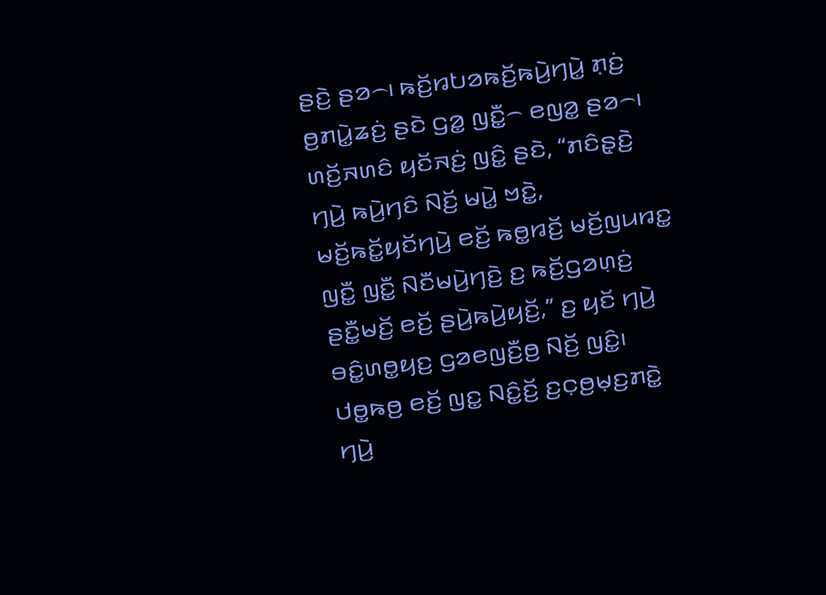ꤔꤢꤧ꤬ ꤔꤤ꤮꤯ ꤒꤢꤩ꤬ꤙꤝꤤꤒꤢꤩ꤬ꤒꤣꤧ꤬ꤚꤣꤧ꤭ ꤊ꤫ꤢꤦ꤬ ꤥ꤬ꤊꤣꤧ꤭ꤘꤢꤦ꤬ ꤔꤢꤧ ꤞꤤ꤭ ꤜꤢꤪ꤭꤮ ꤕꤜꤤ꤭ ꤔꤤ꤮꤯
ꤛꤢꤩ꤬ꤏꤛꤢꤨ ꤟꤢꤩꤏꤢꤦ꤬ ꤜꤢꤨ꤭ ꤔꤢꤧ, “ꤊꤢꤨꤔ꤫ꤢꤧ꤬ ꤚꤣꤧ꤬ ꤒꤣꤧ꤬ꤚꤢꤨ ꤡꤢꤩ꤬ ꤗꤣꤧ꤭ ꤠꤢꤧ꤭, ꤗꤢꤩ꤬ꤒꤢꤩ꤭ꤟꤢꤩꤚꤣꤧ꤬ ꤕꤢꤩ꤬ ꤒꤥ꤭ꤙꤢꤩ꤬ ꤗꤢꤩ꤬ꤜꤣꤙꤢ꤭ ꤜꤢꤪ꤭ ꤜꤢꤪ꤭ ꤡꤢꤪꤗꤣꤧ꤬ꤚꤢꤧ꤬ ꤢ꤬ ꤒꤢꤩ꤬ꤞꤤꤛ꤫ꤢꤦ꤬ ꤔꤢꤪ꤭ꤗꤢꤩ꤬ ꤕꤢꤩ꤬ ꤔꤣꤧ꤬ꤒꤣꤧ꤬ꤟꤢꤩ꤬,” ꤢ꤬ ꤟꤢꤩ ꤚꤣꤧ꤬ ꤋꤢꤨ꤭ꤛꤥ꤭ꤟꤢ꤬ ꤞꤤꤕꤜꤢꤪ꤬ꤥ꤬ ꤡꤢꤩ꤬ ꤜꤢꤨ꤭꤯
ꤓꤥ꤭ꤒꤥ꤬ ꤕꤢꤩ꤬ ꤜꤢ꤭ ꤡꤢꤨ꤭ꤢꤩ꤬ ꤢ꤬ꤍ꤫ꤥ꤬ꤗ꤫ꤢ꤬ꤊꤢꤧ꤭ ꤚꤣꤧ꤬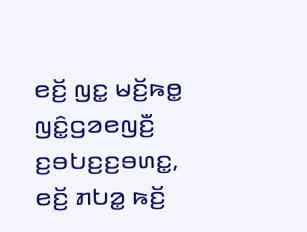ꤕꤢꤩ꤬ ꤜꤢ꤭ ꤗꤢꤩ꤬ꤒꤥ꤭ ꤜꤢꤨ꤭ꤞꤤꤕꤜꤢꤪ꤬ ꤢ꤬ꤋꤝꤢ꤬ꤢ꤬ꤋꤛꤢ꤭, ꤕꤢꤩ꤬ ꤊꤝꤤ꤭ ꤒꤢꤩ꤬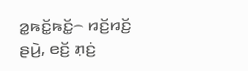ꤤ꤭ꤒꤢꤩ꤭ꤒꤢꤩ꤭꤮ ꤙꤢꤩ꤬ꤙꤢꤩ꤬ ꤔꤣꤧ꤬, ꤕꤢꤩ꤬ ꤊ꤫ꤢꤦ꤬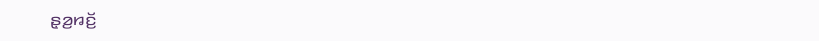ꤔ꤫ꤤ꤬ꤙꤢꤩ꤬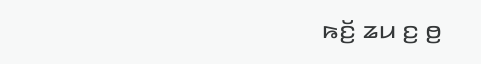ꤒꤢꤩ꤬ ꤘꤣ ꤢ꤬ ꤥ꤬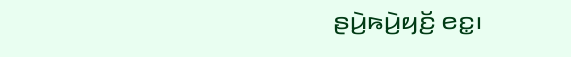ꤔꤣꤧ꤬ꤒꤣꤧ꤬ꤟꤢꤩ꤬ ꤕꤢ꤭꤯